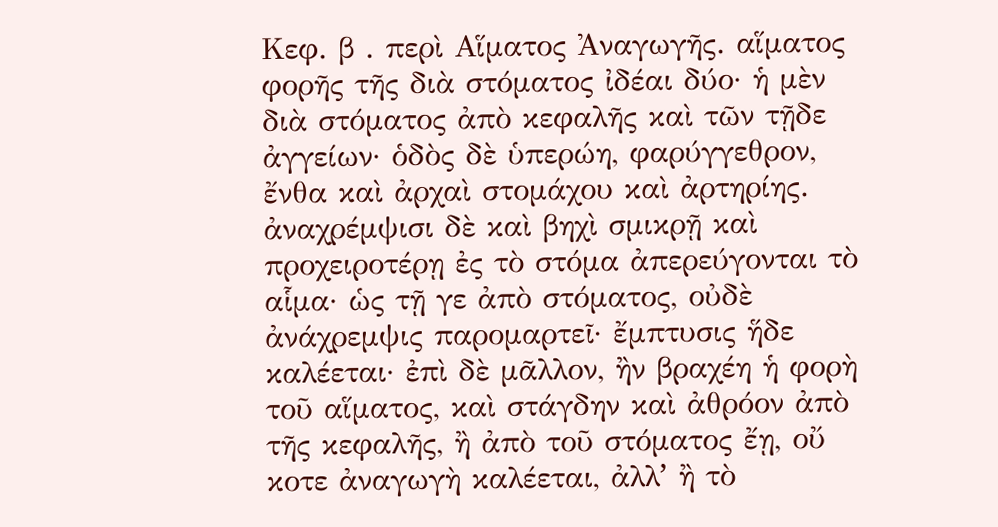Κεφ. β . περὶ Αἵματος Ἀναγωγῆς. αἵματος φορῆς τῆς διὰ στόματος ἰδέαι δύο· ἡ μὲν διὰ στόματος ἀπὸ κεφαλῆς καὶ τῶν τῇδε ἀγγείων· ὁδὸς δὲ ὑπερώη, φαρύγγεθρον, ἔνθα καὶ ἀρχαὶ στομάχου καὶ ἀρτηρίης. ἀναχρέμψισι δὲ καὶ βηχὶ σμικρῇ καὶ προχειροτέρῃ ἐς τὸ στόμα ἀπερεύγονται τὸ αἷμα· ὡς τῇ γε ἀπὸ στόματος, οὐδὲ ἀνάχρεμψις παρομαρτεῖ· ἔμπτυσις ἥδε καλέεται· ἐπὶ δὲ μᾶλλον, ἢν βραχέη ἡ φορὴ τοῦ αἵματος, καὶ στάγδην καὶ ἀθρόον ἀπὸ τῆς κεφαλῆς, ἢ ἀπὸ τοῦ στόματος ἔῃ, οὔ κοτε ἀναγωγὴ καλέεται, ἀλλʼ ἢ τὸ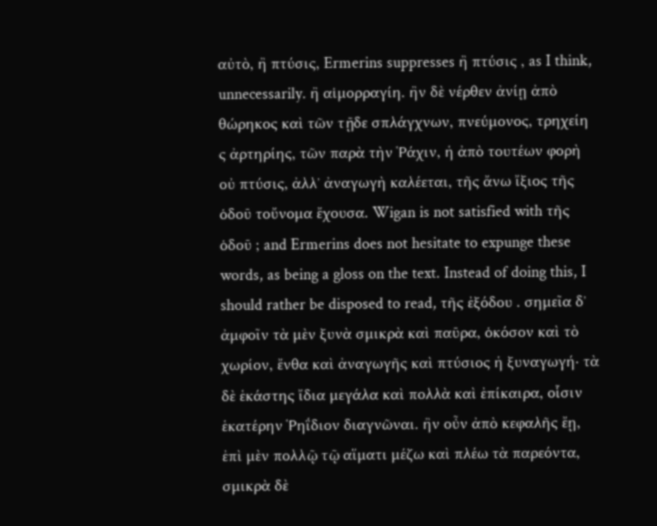αὐτὸ, ἢ πτύσις, Ermerins suppresses ἢ πτύσις , as I think, unnecessarily. ἢ αἱμορραγίη. ἢν δὲ νέρθεν ἀνίῃ ἀπὸ θώρηκος καὶ τῶν τῇδε σπλάγχνων, πνεύμονος, τρηχείη ς ἀρτηρίης, τῶν παρὰ τὴν Ῥάχιν, ἡ ἀπὸ τουτέων φορὴ οὐ πτύσις, ἀλλʼ ἀναγωγὴ καλέεται, τῆς ἄνω ἴξιος τῆς ὁδοῦ τοὔνομα ἔχουσα. Wigan is not satisfied with τῆς ὁδοῦ ; and Ermerins does not hesitate to expunge these words, as being a gloss on the text. Instead of doing this, I should rather be disposed to read, τῆς ἐξόδου . σημεῖα δʼ ἀμφοῖν τὰ μὲν ξυνὰ σμικρὰ καὶ παῦρα, ὁκόσον καὶ τὸ χωρίον, ἔνθα καὶ ἀναγωγῆς καὶ πτύσιος ἡ ξυναγωγή· τὰ δὲ ἑκάστης ἴδια μεγάλα καὶ πολλὰ καὶ ἐπίκαιρα, οἷσιν ἑκατέρην Ῥηΐδιον διαγνῶναι. ἢν οὖν ἀπὸ κεφαλῆς ἔῃ, ἐπὶ μὲν πολλῷ τῷ αἵματι μέζω καὶ πλέω τὰ παρεόντα, σμικρὰ δὲ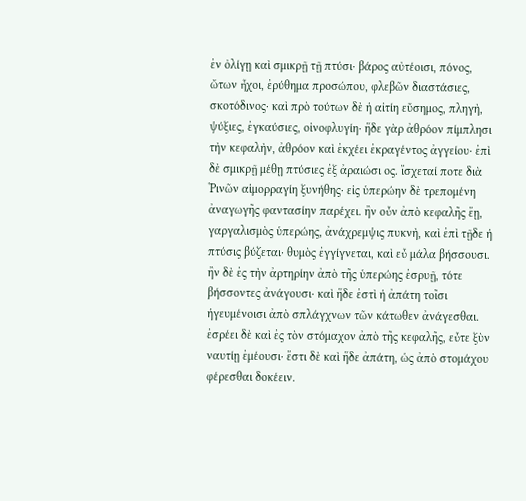ἐν ὀλίγῃ καὶ σμικρῇ τῇ πτύσι· βάρος αὐτέοισι, πόνος, ὤτων ἦχοι, ἐρύθημα προσώπου, φλεβῶν διαστάσιες, σκοτόδινος· καὶ πρὸ τούτων δὲ ἡ αἰτίη εὔσημος, πληγὴ, ψύξιες, ἐγκαύσιες, οἰνοφλυγίη· ἥδε γὰρ ἀθρόον πίμπλησι τὴν κεφαλὴν, ἀθρόον καὶ ἐκχέει ἐκραγέντος ἀγγείου· ἐπὶ δὲ σμικρῇ μέθῃ πτύσιες ἐξ ἀραιώσι ος. ἴσχεταί ποτε διὰ Ῥινῶν αἱμορραγίη ξυνήθης· εἰς ὑπερώην δὲ τρεπομένη ἀναγωγῆς φαντασίην παρέχει. ἢν οὖν ἀπὸ κεφαλῆς ἔῃ, γαργαλισμὸς ὑπερώης, ἀνάχρεμψις πυκνὴ, καὶ ἐπὶ τῇδε ἡ πτύσις βύζεται· θυμὸς ἐγγίγνεται, καὶ εὖ μάλα βήσσουσι. ἢν δὲ ἐς τὴν ἀρτηρίην ἀπὸ τῆς ὑπερώης ἐσρυῇ, τότε βήσσοντες ἀνάγουσι· καὶ ἥδε ἐστὶ ἡ ἀπάτη τοῖσι ἡγευμένοισι ἀπὸ σπλάγχνων τῶν κάτωθεν ἀνάγεσθαι. ἐσρέει δὲ καὶ ἐς τὸν στόμαχον ἀπὸ τῆς κεφαλῆς, εὖτε ξὺν ναυτίῃ ἐμέουσι· ἔστι δὲ καὶ ἥδε ἀπάτη, ὡς ἀπὸ στομάχου φέρεσθαι δοκέειν.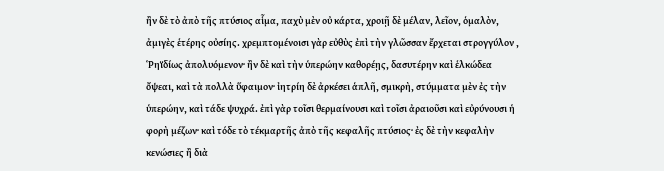ἢν δὲ τὸ ἀπὸ τῆς πτύσιος αἷμα, παχὺ μὲν οὐ κάρτα, χροιῇ δὲ μέλαν, λεῖον, ὁμαλὸν, ἀμιγὲς ἑτέρης οὐσίης. χρεμπτομένοισι γὰρ εὐθὺς ἐπὶ τὴν γλῶσσαν ἔρχεται στρογγύλον , Ῥηϊδίως ἀπολυόμενον· ἢν δὲ καὶ τὴν ὑπερώην καθορέῃς, δασυτέρην καὶ ἑλκώδεα ὄψεαι, καὶ τὰ πολλὰ ὕφαιμον· ἰητρίη δὲ ἀρκέσει ἁπλῆ, σμικρὴ, στύμματα μὲν ἐς τὴν ὑπερώην, καὶ τάδε ψυχρά. ἐπὶ γὰρ τοῖσι θερμαίνουσι καὶ τοῖσι ἀραιοῦσι καὶ εὐρύνουσι ἡ φορὴ μέζων· καὶ τόδε τὸ τέκμαρτῆς ἀπὸ τῆς κεφαλῆς πτύσιος· ἐς δὲ τὴν κεφαλὴν κενώσιες ἢ διὰ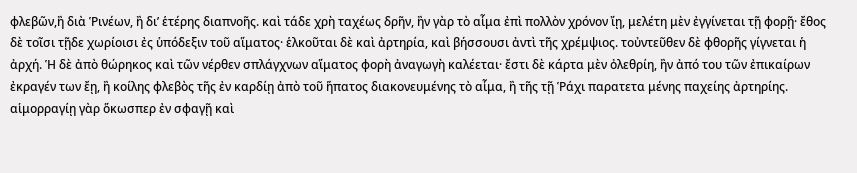φλεβῶν,ἢ διὰ Ῥινέων, ἢ διʼ ἑτέρης διαπνοῆς. καὶ τάδε χρὴ ταχέως δρῆν, ἢν γὰρ τὸ αἷμα ἐπὶ πολλὸν χρόνον ἴῃ, μελέτη μὲν ἐγγίνεται τῇ φορῇ· ἔθος δὲ τοῖσι τῇδε χωρίοισι ἐς ὑπόδεξιν τοῦ αἵματος· ἑλκοῦται δὲ καὶ ἀρτηρία, καὶ βήσσουσι ἀντὶ τῆς χρέμψιος. τοὐντεῦθεν δὲ φθορῆς γίγνεται ἡ ἀρχή. Ἡ δὲ ἀπὸ θώρηκος καὶ τῶν νέρθεν σπλάγχνων αἵματος φορὴ ἀναγωγὴ καλέεται· ἔστι δὲ κάρτα μὲν ὀλεθρίη, ἢν ἀπό του τῶν ἐπικαίρων ἐκραγέν των ἔῃ, ἢ κοίλης φλεβὸς τῆς ἐν καρδίῃ ἀπὸ τοῦ ἥπατος διακονευμένης τὸ αἷμα, ἢ τῆς τῇ Ῥάχι παρατετα μένης παχείης ἀρτηρίης. αἱμορραγίῃ γὰρ ὅκωσπερ ἐν σφαγῇ καὶ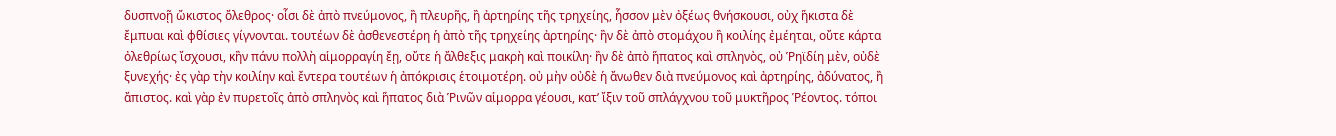δυσπνοῇ ὤκιστος ὄλεθρος· οἷσι δὲ ἀπὸ πνεύμονος, ἢ πλευρῆς, ἢ ἀρτηρίης τῆς τρηχείης, ἧσσον μὲν ὀξέως θνήσκουσι, οὐχ ἥκιστα δὲ ἔμπυαι καὶ φθίσιες γίγνονται. τουτέων δὲ ἀσθενεστέρη ἡ ἀπὸ τῆς τρηχείης ἀρτηρίης· ἢν δὲ ἀπὸ στομάχου ἢ κοιλίης ἐμέηται, οὔτε κάρτα ὀλεθρίως ἴσχουσι, κἢν πάνυ πολλὴ αἱμορραγίη ἔῃ, οὔτε ἡ ἄλθεξις μακρὴ καὶ ποικίλη· ἢν δὲ ἀπὸ ἥπατος καὶ σπληνὸς, οὐ Ῥηϊδίη μὲν, οὐδὲ ξυνεχής· ἐς γὰρ τὴν κοιλίην καὶ ἔντερα τουτέων ἡ ἀπόκρισις ἑτοιμοτέρη. οὐ μὴν οὐδὲ ἡ ἄνωθεν διὰ πνεύμονος καὶ ἀρτηρίης, ἀδύνατος, ἢ ἄπιστος. καὶ γὰρ ἐν πυρετοῖς ἀπὸ σπληνὸς καὶ ἥπατος διὰ Ῥινῶν αἱμορρα γέουσι, κατʼ ἴξιν τοῦ σπλάγχνου τοῦ μυκτῆρος Ῥέοντος. τόποι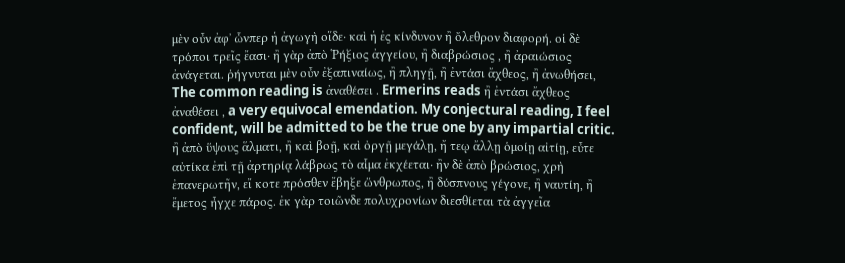μὲν οὖν ἀφʼ ὧνπερ ἡ ἀγωγὴ οἵδε· καὶ ἡ ἐς κίνδυνον ἢ ὄλεθρον διαφορή. οἱ δὲ τρόποι τρεῖς ἔασι· ἢ γὰρ ἀπὸ Ῥήξιος ἀγγείου, ἢ διαβρώσιος , ἢ ἀραιώσιος ἀνάγεται. ῥήγνυται μὲν οὖν ἐξαπιναίως, ἢ πληγῇ, ἢ ἐντάσι ἄχθεος, ἢ ἀνωθήσει, The common reading is ἀναθέσει . Ermerins reads ἢ ἐντάσι ἄχθεος ἀναθέσει , a very equivocal emendation. My conjectural reading, I feel confident, will be admitted to be the true one by any impartial critic. ἢ ἀπὸ ὕψους ἅλματι, ἢ καὶ βοῇ, καὶ ὀργῇ μεγάλῃ, ἤ τεῳ ἄλλῃ ὁμοίῃ αἰτίῃ, εὖτε αὐτίκα ἐπὶ τῇ ἀρτηρίᾳ λάβρως τὸ αἷμα ἐκχέεται· ἢν δὲ ἀπὸ βρώσιος, χρὴ ἐπανερωτῆν, εἴ κοτε πρόσθεν ἔβηξε ὥνθρωπος, ἢ δύσπνους γέγονε, ἢ ναυτίη, ἢ ἔμετος ἦγχε πάρος. ἐκ γὰρ τοιῶνδε πολυχρονίων διεσθίεται τὰ ἀγγεῖα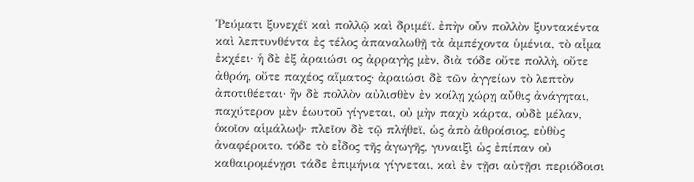Ῥεύματι ξυνεχέϊ καὶ πολλῷ καὶ δριμέϊ. ἐπὴν οὖν πολλὸν ξυντακέντα καὶ λεπτυνθέντα ἐς τέλος ἀπαναλωθῇ τὰ ἀμπέχοντα ὑμένια, τὸ αἷμα ἐκχέει· ἡ δὲ ἐξ ἀραιώσι ος ἀρραγὴς μὲν, διὰ τόδε οὔτε πολλὴ, οὔτε ἀθρόη, οὔτε παχέος αἵματος· ἀραιώσι δὲ τῶν ἀγγείων τὸ λεπτὸν ἀποτιθέεται· ἢν δὲ πολλὸν αὐλισθὲν ἐν κοίλῃ χώρῃ αὖθις ἀνάγηται, παχύτερον μὲν ἑωυτοῦ γίγνεται, οὐ μὴν παχὺ κάρτα, οὐδὲ μέλαν, ὁκοῖον αἱμάλωψ· πλεῖον δὲ τῷ πλήθεϊ, ὡς ἀπὸ ἀθροίσιος, εὐθὺς ἀναφέροιτο. τόδε τὸ εἶδος τῆς ἀγωγῆς, γυναιξὶ ὡς ἐπίπαν οὐ καθαιρομένῃσι τάδε ἐπιμήνια γίγνεται, καὶ ἐν τῇσι αὐτῇσι περιόδοισι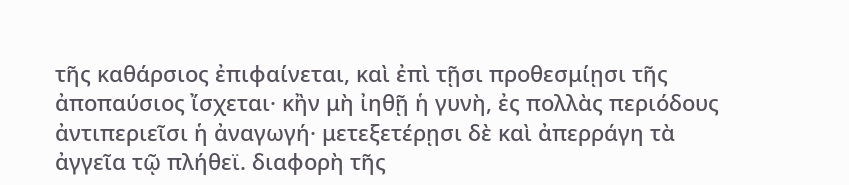τῆς καθάρσιος ἐπιφαίνεται, καὶ ἐπὶ τῇσι προθεσμίῃσι τῆς ἀποπαύσιος ἴσχεται· κἢν μὴ ἰηθῇ ἡ γυνὴ, ἐς πολλὰς περιόδους ἀντιπεριεῖσι ἡ ἀναγωγή· μετεξετέρῃσι δὲ καὶ ἀπερράγη τὰ ἀγγεῖα τῷ πλήθεϊ. διαφορὴ τῆς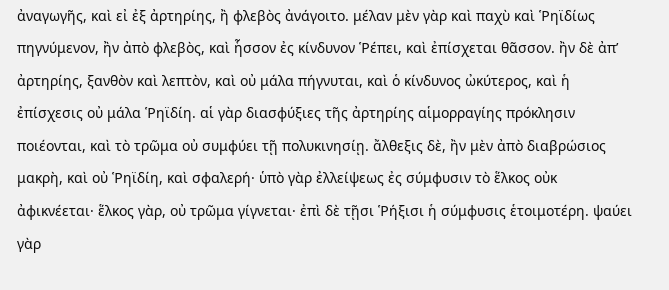ἀναγωγῆς, καὶ εἰ ἐξ ἀρτηρίης, ἢ φλεβὸς ἀνάγοιτο. μέλαν μὲν γὰρ καὶ παχὺ καὶ Ῥηϊδίως πηγνύμενον, ἢν ἀπὸ φλεβὸς, καὶ ἧσσον ἐς κίνδυνον Ῥέπει, καὶ ἐπίσχεται θᾶσσον. ἢν δὲ ἀπʼ ἀρτηρίης, ξανθὸν καὶ λεπτὸν, καὶ οὐ μάλα πήγνυται, καὶ ὁ κίνδυνος ὠκύτερος, καὶ ἡ ἐπίσχεσις οὐ μάλα Ῥηϊδίη. αἱ γὰρ διασφύξιες τῆς ἀρτηρίης αἱμορραγίης πρόκλησιν ποιέονται, καὶ τὸ τρῶμα οὐ συμφύει τῇ πολυκινησίῃ. ἄλθεξις δὲ, ἢν μὲν ἀπὸ διαβρώσιος μακρὴ, καὶ οὐ Ῥηϊδίη, καὶ σφαλερή· ὑπὸ γὰρ ἐλλείψεως ἐς σύμφυσιν τὸ ἕλκος οὐκ ἀφικνέεται· ἕλκος γὰρ, οὐ τρῶμα γίγνεται· ἐπὶ δὲ τῇσι Ῥήξισι ἡ σύμφυσις ἑτοιμοτέρη. ψαύει γὰρ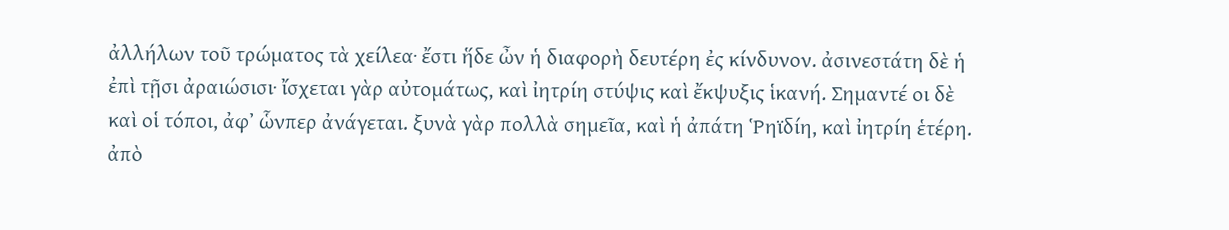ἀλλήλων τοῦ τρώματος τὰ χείλεα· ἔστι ἥδε ὦν ἡ διαφορὴ δευτέρη ἐς κίνδυνον. ἀσινεστάτη δὲ ἡ ἐπὶ τῇσι ἀραιώσισι· ἴσχεται γὰρ αὐτομάτως, καὶ ἰητρίη στύψις καὶ ἔκψυξις ἱκανή. Σημαντέ οι δὲ καὶ οἱ τόποι, ἀφʼ ὧνπερ ἀνάγεται. ξυνὰ γὰρ πολλὰ σημεῖα, καὶ ἡ ἀπάτη Ῥηϊδίη, καὶ ἰητρίη ἑτέρη. ἀπὸ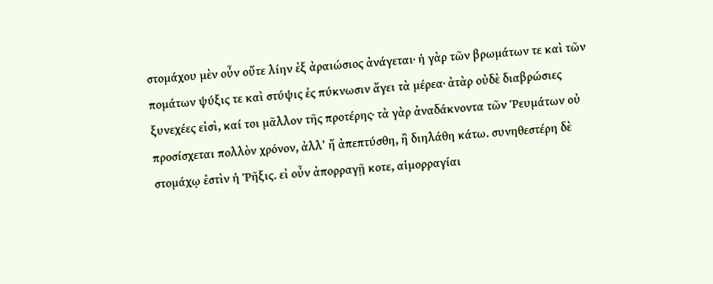στομάχου μὲν οὖν οὔτε λίην ἐξ ἀραιώσιος ἀνάγεται· ἡ γὰρ τῶν βρωμάτων τε καὶ τῶν πομάτων ψύξις τε καὶ στύψις ἐς πύκνωσιν ἄγει τὰ μέρεα· ἀτὰρ οὐδὲ διαβρώσιες ξυνεχέες εἰσὶ, καί τοι μᾶλλον τῆς προτέρης· τὰ γὰρ ἀναδάκνοντα τῶν Ῥευμάτων οὐ προσίσχεται πολλὸν χρόνον, ἀλλʼ ἤ ἀπεπτύσθη, ἢ διηλάθη κάτω. συνηθεστέρη δὲ στομάχῳ ἐστὶν ἡ Ῥῆξις. εἰ οὖν ἀπορραγῇ κοτε, αἱμορραγίαι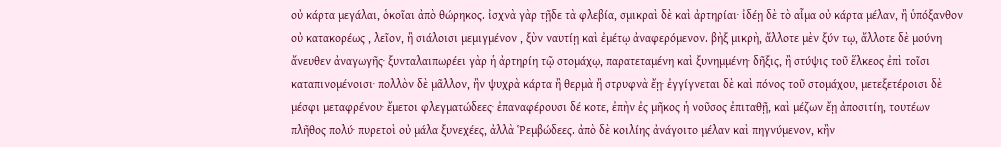οὐ κάρτα μεγάλαι, ὁκοῖαι ἀπὸ θώρηκος. ἰσχνὰ γὰρ τῇδε τὰ φλεβία, σμικραὶ δὲ καὶ ἀρτηρίαι· ἰδέῃ δὲ τὸ αἷμα οὐ κάρτα μέλαν, ἢ ὑπόξανθον οὐ κατακορέως , λεῖον, ἢ σιάλοισι μεμιγμένον , ξὺν ναυτίῃ καὶ ἐμέτῳ ἀναφερόμενον. βὴξ μικρὴ, ἄλλοτε μὲν ξύν τῳ, ἄλλοτε δὲ μούνη ἄνευθεν ἀναγωγῆς· ξυνταλαιπωρέει γὰρ ἡ ἀρτηρίη τῷ στομάχῳ, παρατεταμένη καὶ ξυνημμένη· δῆξις, ἢ στύψις τοῦ ἕλκεος ἐπὶ τοῖσι καταπινομένοισι· πολλὸν δὲ μᾶλλον, ἢν ψυχρὰ κάρτα ἢ θερμὰ ἢ στρυφνὰ ἔῃ· ἐγγίγνεται δὲ καὶ πόνος τοῦ στομάχου, μετεξετέροισι δὲ μέσφι μεταφρένου· ἔμετοι φλεγματώδεες· ἐπαναφέρουσι δέ κοτε, ἐπὴν ἐς μῆκος ἡ νοῦσος ἐπιταθῇ, καὶ μέζων ἔῃ ἀποσιτίη, τουτέων πλῆθος πολύ· πυρετοὶ οὐ μάλα ξυνεχέες, ἀλλὰ Ῥεμβώδεες. ἀπὸ δὲ κοιλίης ἀνάγοιτο μέλαν καὶ πηγνύμενον, κἢν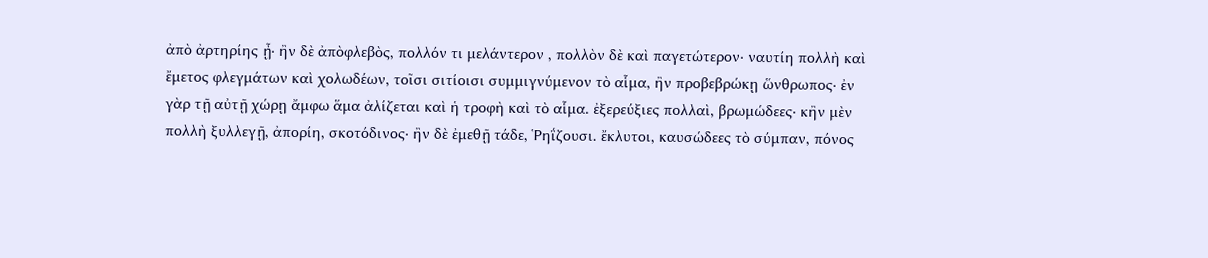ἀπὸ ἀρτηρίης ᾖ· ἢν δὲ ἀπὸφλεβὸς, πολλόν τι μελάντερον , πολλὸν δὲ καὶ παγετώτερον· ναυτίη πολλὴ καὶ ἔμετος φλεγμάτων καὶ χολωδέων, τοῖσι σιτίοισι συμμιγνύμενον τὸ αἷμα, ἢν προβεβρώκῃ ὥνθρωπος· ἐν γὰρ τῇ αὐτῇ χώρῃ ἄμφω ἅμα ἀλίζεται καὶ ἡ τροφὴ καὶ τὸ αἷμα. ἐξερεύξιες πολλαὶ, βρωμώδεες· κἢν μὲν πολλὴ ξυλλεγῇ, ἀπορίη, σκοτόδινος· ἢν δὲ ἐμεθῇ τάδε, Ῥηΐζουσι. ἔκλυτοι, καυσώδεες τὸ σύμπαν, πόνος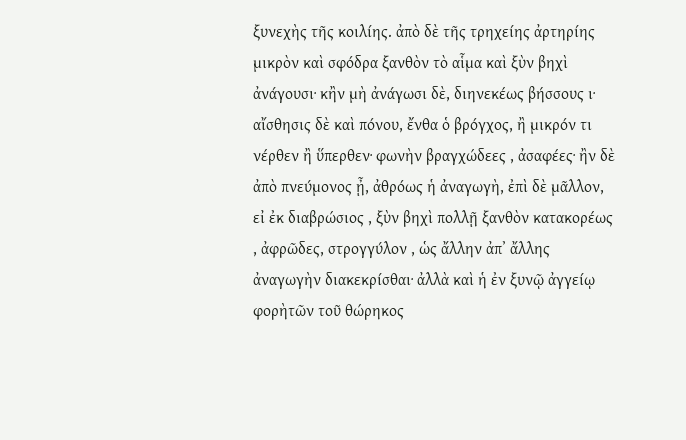ξυνεχὴς τῆς κοιλίης. ἀπὸ δὲ τῆς τρηχείης ἀρτηρίης μικρὸν καὶ σφόδρα ξανθὸν τὸ αἷμα καὶ ξὺν βηχὶ ἀνάγουσι· κἢν μὴ ἀνάγωσι δὲ, διηνεκέως βήσσους ι· αἴσθησις δὲ καὶ πόνου, ἔνθα ὁ βρόγχος, ἢ μικρόν τι νέρθεν ἢ ὕπερθεν· φωνὴν βραγχώδεες , ἀσαφέες· ἢν δὲ ἀπὸ πνεύμονος ᾖ, ἀθρόως ἡ ἀναγωγὴ, ἐπὶ δὲ μᾶλλον, εἰ ἐκ διαβρώσιος , ξὺν βηχὶ πολλῇ ξανθὸν κατακορέως , ἀφρῶδες, στρογγύλον , ὡς ἄλλην ἀπʼ ἄλλης ἀναγωγὴν διακεκρίσθαι· ἀλλὰ καὶ ἡ ἐν ξυνῷ ἀγγείῳ φορὴτῶν τοῦ θώρηκος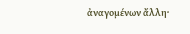ἀναγομένων ἄλλη·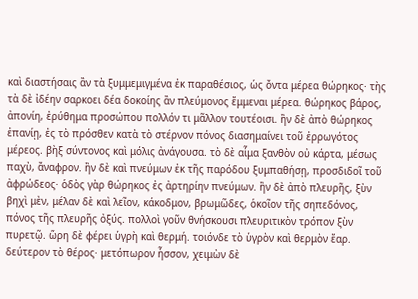καὶ διαστήσαις ἂν τὰ ξυμμεμιγμένα ἐκ παραθέσιος, ὡς ὄντα μέρεα θώρηκος· τὴς τὰ δὲ ἰδέην σαρκοει δέα δοκοίης ἂν πλεύμονος ἔμμεναι μέρεα. θώρηκος βάρος, ἀπονίη, ἐρύθημα προσώπου πολλόν τι μᾶλλον τουτέοισι. ἢν δὲ ἀπὸ θώρηκος ἐπανίῃ, ἐς τὸ πρόσθεν κατὰ τὸ στέρνον πόνος διασημαίνει τοῦ ἐρρωγότος μέρεος. βὴξ σύντονος καὶ μόλις ἀνάγουσα. τὸ δὲ αἷμα ξανθὸν οὐ κάρτα, μέσως παχὺ, ἄναφρον. ἢν δὲ καὶ πνεύμων ἐκ τῆς παρόδου ξυμπαθήσῃ, προσδιδοῖ τοῦ ἀφρώδεος· ὁδὸς γὰρ θώρηκος ἐς ἀρτηρίην πνεύμων. ἢν δὲ ἀπὸ πλευρῆς, ξὺν βηχὶ μὲν, μέλαν δὲ καὶ λεῖον, κάκοδμον, βρωμῶδες, ὁκοῖον τῆς σηπεδόνος, πόνος τῆς πλευρῆς ὀξύς. πολλοὶ γοῦν θνήσκουσι πλευριτικὸν τρόπον ξὺν πυρετῷ. ὥρη δὲ φέρει ὑγρὴ καὶ θερμή. τοιόνδε τὸ ὑγρὸν καὶ θερμὸν ἔαρ. δεύτερον τὸ θέρος· μετόπωρον ἧσσον, χειμὼν δὲ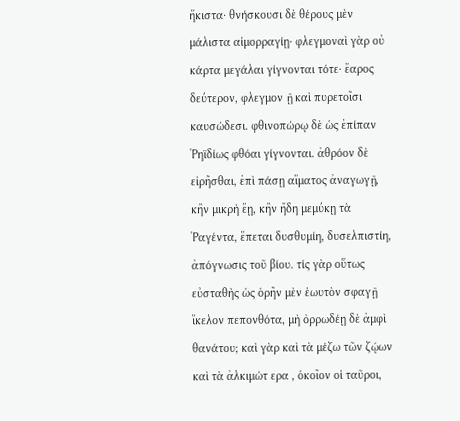ἥκιστα· θνήσκουσι δὲ θέρους μὲν μάλιστα αἱμορραγίῃ· φλεγμοναὶ γὰρ οὐ κάρτα μεγάλαι γίγνονται τότε· ἔαρος δεύτερον, φλεγμον ῇ καὶ πυρετοῖσι καυσώδεσι. φθινοπώρῳ δὲ ὡς ἐπίπαν Ῥηϊδίως φθόαι γίγνονται. ἀθρόον δὲ εἰρῆσθαι, ἐπὶ πάσῃ αἵματος ἀναγωγῇ, κἢν μικρὴ ἔῃ, κἢν ἤδη μεμύκῃ τὰ Ῥαγέντα, ἕπεται δυσθυμίη, δυσελπιστίη, ἀπόγνωσις τοῦ βίου. τίς γὰρ οὕτως εὐσταθὴς ὡς ὁρῆν μὲν ἑωυτὸν σφαγῇ ἴκελον πεπονθότα, μὴ ὀρρωδέῃ δὲ ἀμφὶ θανάτου; καὶ γὰρ καὶ τὰ μέζω τῶν ζῴων καὶ τὰ ἀλκιμώτ ερα , ὁκοῖον οἱ ταῦροι,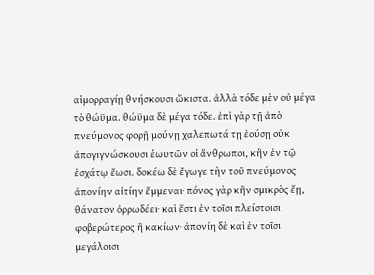αἱμορραγίῃ θνήσκουσι ὤκιστα. ἀλλὰ τόδε μὲν οὐ μέγα τὸ θώϋμα. θώϋμα δὲ μέγα τόδε. ἐπὶ γὰρ τῇ ἀπὸ πνεύμονος φορῇ μούνῃ χαλεπωτά τῃ ἐούσῃ οὐκ ἀπογιγνώσκουσι ἑωυτῶν οἱ ἄνθρωποι, κἢν ἐν τῷ ἐσχάτῳ ἔωσι. δοκέω δὲ ἔγωγε τὴν τοῦ πνεύμονος ἀπονίην αἰτίην ἔμμεναι· πόνος γὰρ κἢν σμικρὸς ἔῃ, θάνατον ὀρρωδέει· καὶ ἔστι ἐν τοῖσι πλείστοισι φοβερώτερος ἢ κακίων· ἀπονίη δὲ καὶ ἐν τοῖσι μεγάλοισι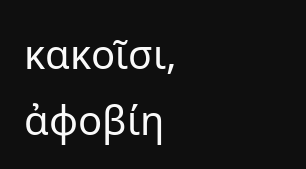κακοῖσι, ἀφοβίη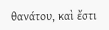θανάτου, καὶ ἔστι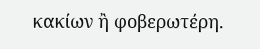κακίων ἢ φοβερωτέρη.